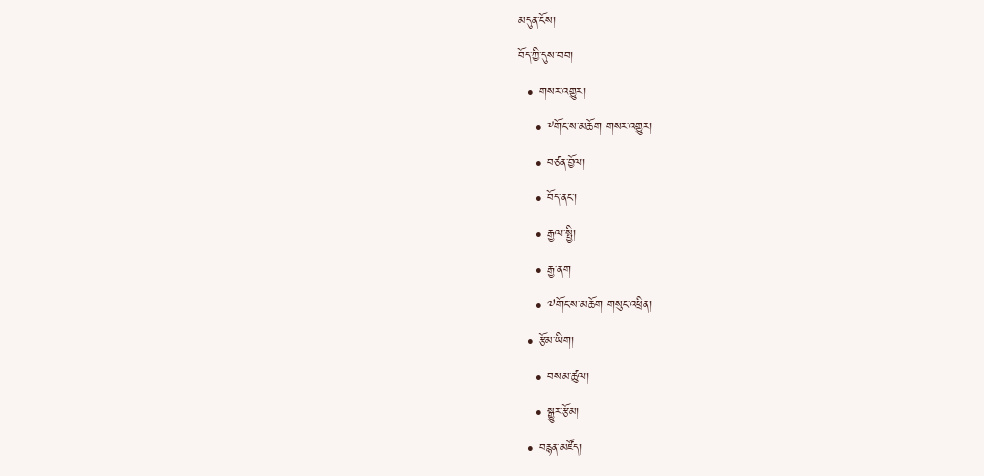མདུན་ངོས།
བོད་ཀྱི་དུས་བབ།
  • གསར་འགྱུར།
    • ༸གོང་ས་མཆོག གསར་འགྱུར།
    • བཙན་བྱོལ།
    • བོད་ནང་།
    • རྒྱལ་སྤྱི།
    • རྒྱ་ནག
    • ༧གོང་ས་མཆོག གསུང་འཕྲིན།
  • རྩོམ་ཡིག།
    • བསམ་ཚུལ།
    • སྒྱུར་རྩོམ།
  • བརྙན་མཛོད།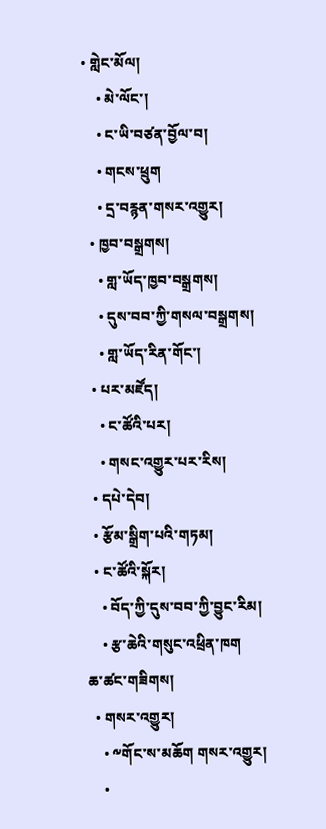• གླེང་མོལ།
    • མེ་ལོང་།
    • ང་ཡི་བཙན་བྱོལ་བ།
    • གངས་ཕྲུག
    • དྲ་བརྙན་གསར་འགྱུར།
  • ཁྱབ་བསྒྲགས།
    • གླ་ཡོད་ཁྱབ་བསྒྲགས།
    • དུས་བབ་ཀྱི་གསལ་བསྒྲགས།
    • གླ་ཡོད་རིན་གོང་།
  • པར་མཛོད།
    • ང་ཚོའི་པར།
    • གསང་འགྱུར་པར་རིས།
  • དཔེ་དེབ།
  • རྩོམ་སྒྲིག་པའི་གཏམ།
  • ང་ཚོའི་སྐོར།
    • བོད་ཀྱི་དུས་བབ་ཀྱི་བྱུང་རིམ།
    • རྩ་ཆེའི་གསུང་འཕྲིན་ཁག
ཆ་ཚང་གཟིགས།
  • གསར་འགྱུར།
    • ༸གོང་ས་མཆོག གསར་འགྱུར།
    •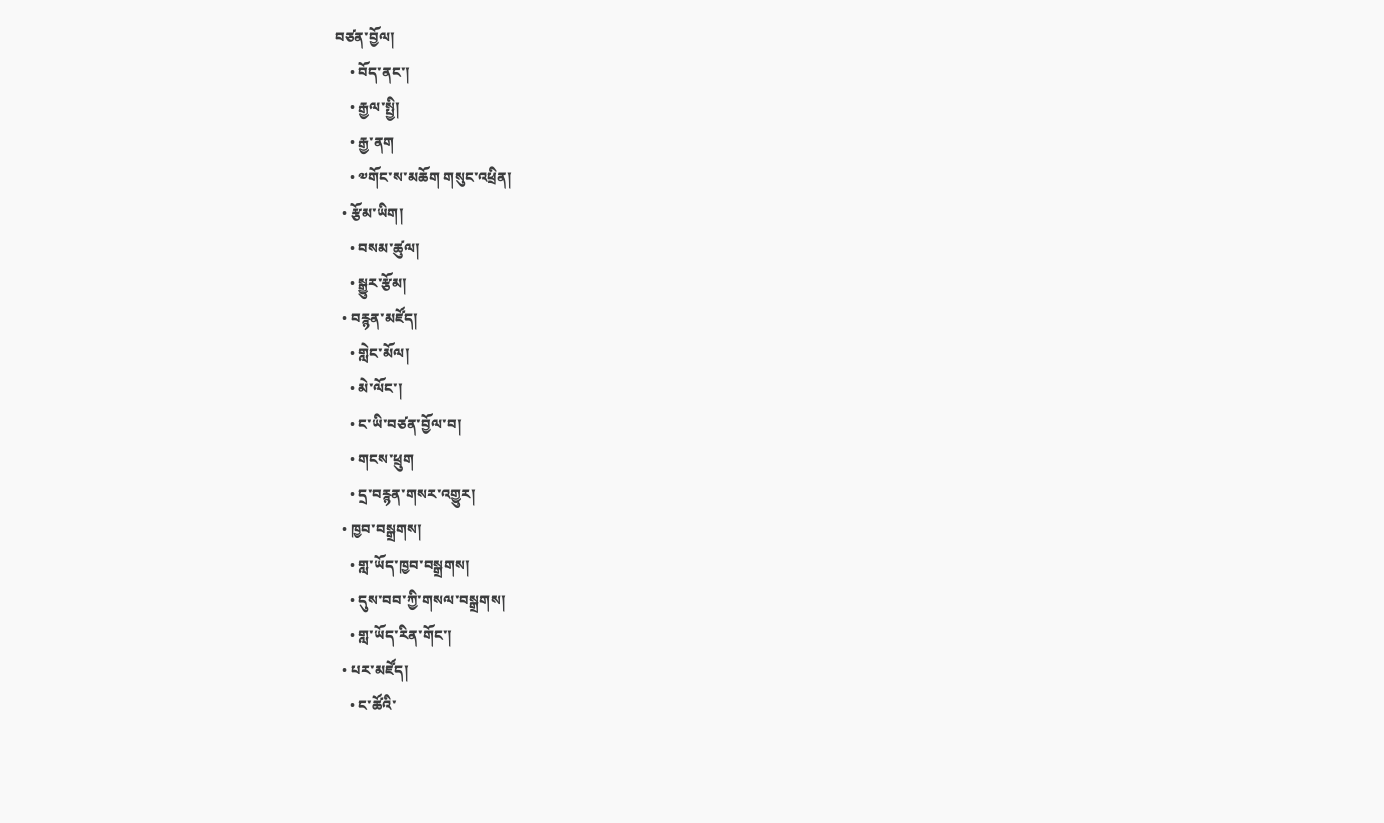བཙན་བྱོལ།
    • བོད་ནང་།
    • རྒྱལ་སྤྱི།
    • རྒྱ་ནག
    • ༧གོང་ས་མཆོག གསུང་འཕྲིན།
  • རྩོམ་ཡིག།
    • བསམ་ཚུལ།
    • སྒྱུར་རྩོམ།
  • བརྙན་མཛོད།
    • གླེང་མོལ།
    • མེ་ལོང་།
    • ང་ཡི་བཙན་བྱོལ་བ།
    • གངས་ཕྲུག
    • དྲ་བརྙན་གསར་འགྱུར།
  • ཁྱབ་བསྒྲགས།
    • གླ་ཡོད་ཁྱབ་བསྒྲགས།
    • དུས་བབ་ཀྱི་གསལ་བསྒྲགས།
    • གླ་ཡོད་རིན་གོང་།
  • པར་མཛོད།
    • ང་ཚོའི་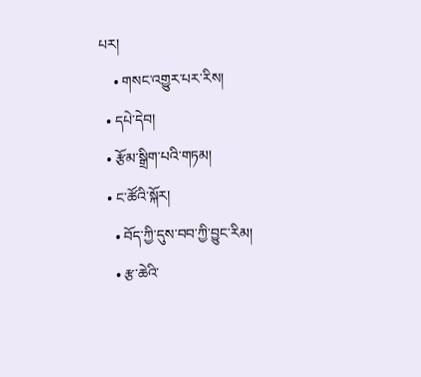པར།
    • གསང་འགྱུར་པར་རིས།
  • དཔེ་དེབ།
  • རྩོམ་སྒྲིག་པའི་གཏམ།
  • ང་ཚོའི་སྐོར།
    • བོད་ཀྱི་དུས་བབ་ཀྱི་བྱུང་རིམ།
    • རྩ་ཆེའི་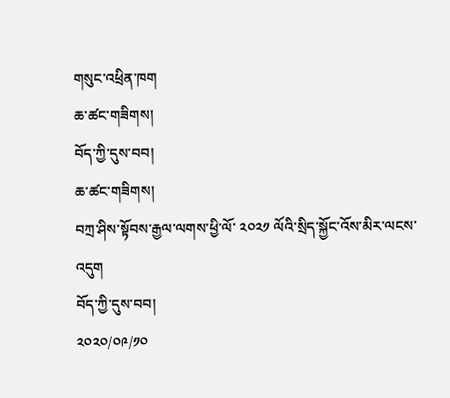གསུང་འཕྲིན་ཁག
ཆ་ཚང་གཟིགས།
བོད་ཀྱི་དུས་བབ།
ཆ་ཚང་གཟིགས།
བཀྲ་ཤིས་སྟོབས་རྒྱལ་ལགས་ཕྱི་ལོ་ ༢༠༢༡ ལོའི་སྲིད་སྐྱོང་འོས་མིར་ལངས་འདུག
བོད་ཀྱི་དུས་བབ།
༢༠༢༠/༠༩/༡༠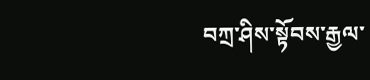བཀྲ་ཤིས་སྟོབས་རྒྱལ་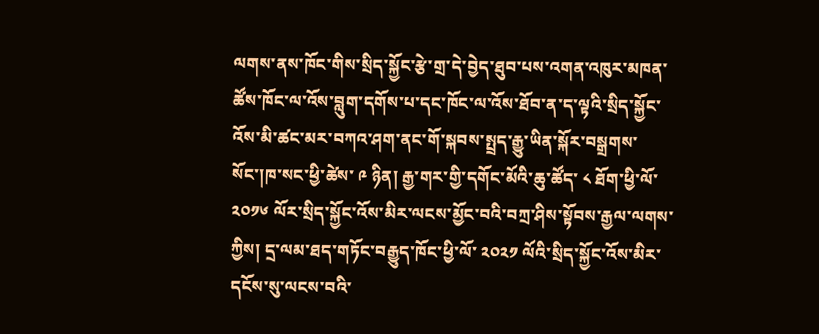ལགས་ནས་ཁོང་གིས་སྲིད་སྐྱོང་རྩེ་གྲ་དེ་བྱེད་ཐུབ་པས་འགན་འཁུར་མཁན་ཚོས་ཁོང་ལ་འོས་བླུག་དགོས་པ་དང་ཁོང་ལ་འོས་ཐོབ་ན་ད་ལྟའི་སྲིད་སྐྱོང་འོས་མི་ཚང་མར་བཀའ་ཤག་ནང་གོ་སྐབས་སྤྲད་རྒྱུ་ཡིན་སྐོར་བསྒྲགས་སོང་།ཁ་སང་ཕྱི་ཚེས་ ༩ ཉིན། རྒྱ་གར་གྱི་དགོང་མོའི་ཆུ་ཚོད་ ༨ ཐོག་ཕྱི་ལོ་ ༢༠༡༦ ལོར་སྲིད་སྐྱོང་འོས་མིར་ལངས་མྱོང་བའི་བཀྲ་ཤིས་སྟོབས་རྒྱལ་ལགས་ཀྱིས། དྲ་ལམ་ཐད་གཏོང་བརྒྱུད་ཁོང་ཕྱི་ལོ་ ༢༠༢༡ ལོའི་སྲིད་སྐྱོང་འོས་མིར་དངོས་སུ་ལངས་བའི་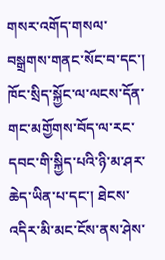གསར་འགོད་གསལ་བསྒྲགས་གནང་སོང་བ་དང་། ཁོང་སྲིད་སྐྱོང་ལ་ལངས་དོན་གང་མགྱོགས་བོད་ལ་རང་དབང་གི་སྐྱིད་པའི་ཉི་མ་ཤར་ཆེད་ཡིན་པ་དང་། ཐེངས་འདིར་མི་མང་ངོས་ནས་ཤེས་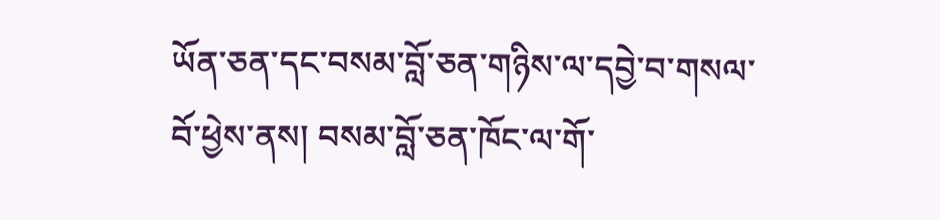ཡོན་ཅན་དང་བསམ་བློ་ཅན་གཉིས་ལ་དབྱེ་བ་གསལ་བོ་ཕྱེས་ནས། བསམ་བློ་ཅན་ཁོང་ལ་གོ་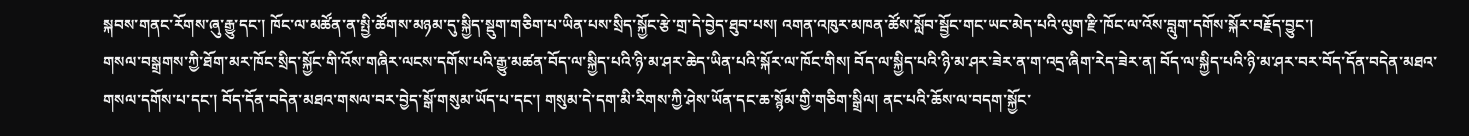སྐབས་གནང་རོགས་ཞུ་རྒྱུ་དང་། ཁོང་ལ་མཚོན་ན་སྤྱི་ཚོགས་མཉམ་དུ་སྐྱིད་སྡུག་གཅིག་པ་ཡིན་པས་སྲིད་སྐྱོང་རྩེ་གྲ་དེ་བྱེད་ཐུབ་པས། འགན་འཁུར་མཁན་ཚོས་སློབ་སྦྱོང་གང་ཡང་མེད་པའི་ལུག་རྫི་ཁོང་ལ་འོས་བླུག་དགོས་སྐོར་བརྗོད་བྱུང་།
གསལ་བསྒྲགས་ཀྱི་ཐོག་མར་ཁོང་སྲིད་སྐྱོང་གི་འོས་གཞིར་ལངས་དགོས་པའི་རྒྱུ་མཚན་བོད་ལ་སྐྱིད་པའི་ཉི་མ་ཤར་ཆེད་ཡིན་པའི་སྐོར་ལ་ཁོང་གིས། བོད་ལ་སྐྱིད་པའི་ཉི་མ་ཤར་ཟེར་ན་ག་འདྲ་ཞིག་རེད་ཟེར་ན། བོད་ལ་སྐྱིད་པའི་ཉི་མ་ཤར་བར་བོད་དོན་བདེན་མཐའ་གསལ་དགོས་པ་དང་། བོད་དོན་བདེན་མཐའ་གསལ་བར་བྱེད་སྒོ་གསུམ་ཡོད་པ་དང་། གསུམ་དེ་དག་མི་རིགས་ཀྱི་ཤེས་ཡོན་དང་ཆ་སྙོམ་གྱི་གཅིག་སྒྲིལ། ནང་པའི་ཆོས་ལ་བདག་སྐྱོང་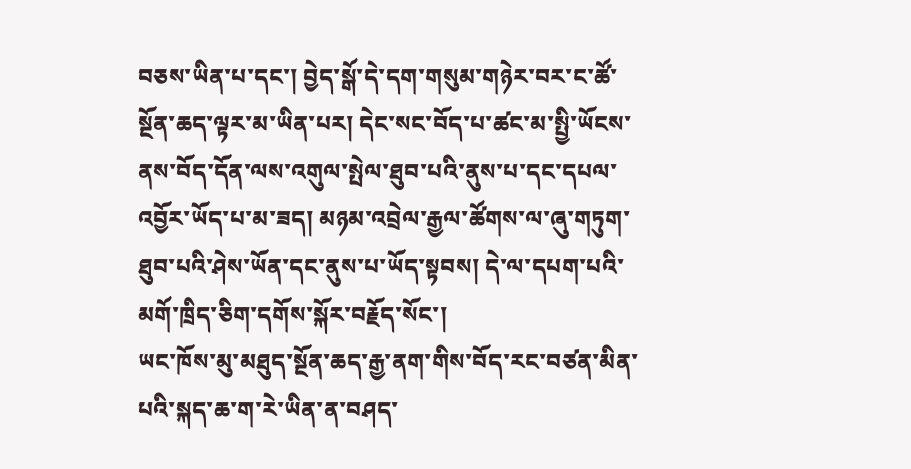བཅས་ཡིན་པ་དང་། བྱེད་སྒོ་དེ་དག་གསུམ་གཉེར་བར་ང་ཚོ་སྔོན་ཆད་ལྟར་མ་ཡིན་པར། དེང་སང་བོད་པ་ཚང་མ་སྤྱི་ཡོངས་ནས་བོད་དོན་ལས་འགུལ་སྤེལ་ཐུབ་པའི་ནུས་པ་དང་དཔལ་འབྱོར་ཡོད་པ་མ་ཟད། མཉམ་འབྲེལ་རྒྱལ་ཚོགས་ལ་ཞུ་གཏུག་ཐུབ་པའི་ཤེས་ཡོན་དང་ནུས་པ་ཡོད་སྟབས། དེ་ལ་དཔག་པའི་མགོ་ཁྲིད་ཅིག་དགོས་སྐོར་བརྗོད་སོང་།
ཡང་ཁོས་མུ་མཐུད་སྔོན་ཆད་རྒྱ་ནག་གིས་བོད་རང་བཙན་མིན་པའི་སྐད་ཆ་ག་རེ་ཡིན་ན་བཤད་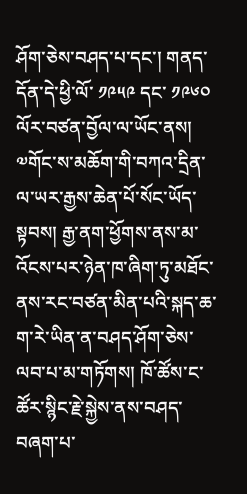ཤོག་ཅེས་བཤད་པ་དང་། གནད་དོན་དེ་ཕྱི་ལོ་ ༡༩༥༩ དང་ ༡༩༦༠ ལོར་བཙན་བྱོལ་ལ་ཡོང་ནས། ༧གོང་ས་མཆོག་གི་བཀའ་དྲིན་ལ་ཡར་རྒྱས་ཆེན་པོ་སོང་ཡོད་སྟབས། རྒྱ་ནག་ཕྱོགས་ནས་མ་འོངས་པར་ཉེན་ཁ་ཞིག་ཏུ་མཐོང་ནས་རང་བཙན་མིན་པའི་སྐད་ཆ་ག་རེ་ཡིན་ན་བཤད་ཤོག་ཅེས་ལབ་པ་མ་གཏོགས། ཁོ་ཚོས་ང་ཚོར་སྙིང་རྗེ་སྐྱེས་ནས་བཤད་བཞག་པ་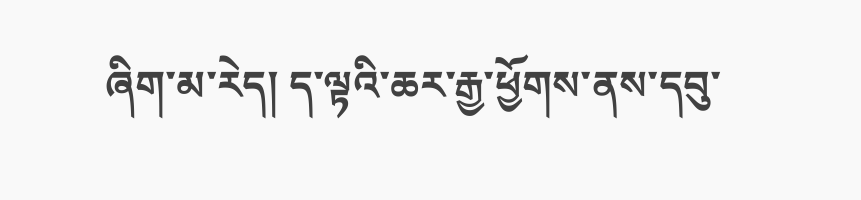ཞིག་མ་རེད། ད་ལྟའི་ཆར་རྒྱ་ཕྱོགས་ནས་དབུ་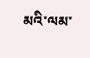མའི་ལམ་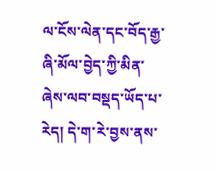ལ་ངོས་ལེན་དང་བོད་རྒྱ་ཞི་མོལ་བྱེད་ཀྱི་མིན་ཞེས་ལབ་བསྡད་ཡོད་པ་རེད། དེ་ག་རེ་བྱས་ནས་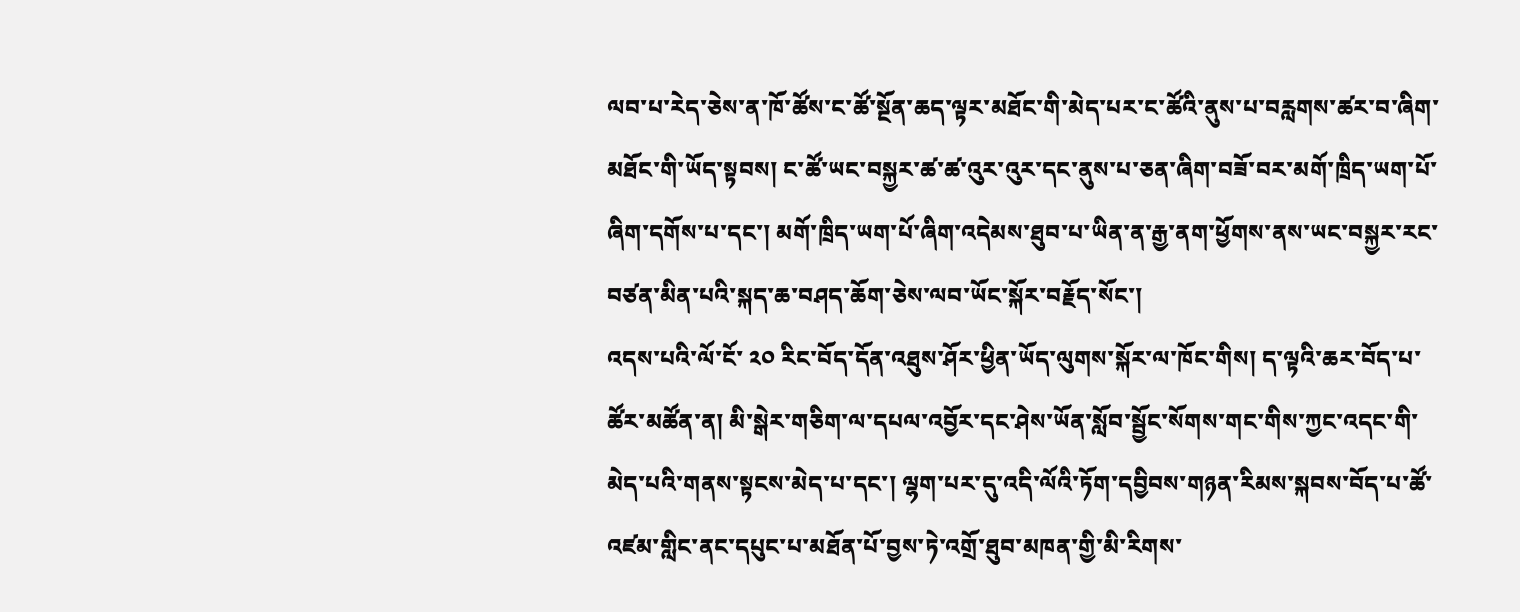ལབ་པ་རེད་ཅེས་ན་ཁོ་ཚོས་ང་ཚོ་སྔོན་ཆད་ལྟར་མཐོང་གི་མེད་པར་ང་ཚོའི་ནུས་པ་བརླགས་ཚར་བ་ཞིག་མཐོང་གི་ཡོད་སྟབས། ང་ཚོ་ཡང་བསྐྱར་ཚ་ཚ་འུར་འུར་དང་ནུས་པ་ཅན་ཞིག་བཟོ་བར་མགོ་ཁྲིད་ཡག་པོ་ཞིག་དགོས་པ་དང་། མགོ་ཁྲིད་ཡག་པོ་ཞིག་འདེམས་ཐུབ་པ་ཡིན་ན་རྒྱ་ནག་ཕྱོགས་ནས་ཡང་བསྐྱར་རང་བཙན་མིན་པའི་སྐད་ཆ་བཤད་ཆོག་ཅེས་ལབ་ཡོང་སྐོར་བརྗོད་སོང་།
འདས་པའི་ལོ་ངོ་ ༢༠ རིང་བོད་དོན་འཐུས་ཤོར་ཕྱིན་ཡོད་ལུགས་སྐོར་ལ་ཁོང་གིས། ད་ལྟའི་ཆར་བོད་པ་ཚོར་མཚོན་ན། མི་སྒེར་གཅིག་ལ་དཔལ་འབྱོར་དང་ཤེས་ཡོན་སློབ་སྦྱོང་སོགས་གང་གིས་ཀྱང་འདང་གི་མེད་པའི་གནས་སྟངས་མེད་པ་དང་། ལྷག་པར་དུ་འདི་ལོའི་ཏོག་དབྱིབས་གཉན་རིམས་སྐབས་བོད་པ་ཚོ་འཛམ་གླིང་ནང་དཔུང་པ་མཐོན་པོ་བྱས་ཏེ་འགྲོ་ཐུབ་མཁན་གྱི་མི་རིགས་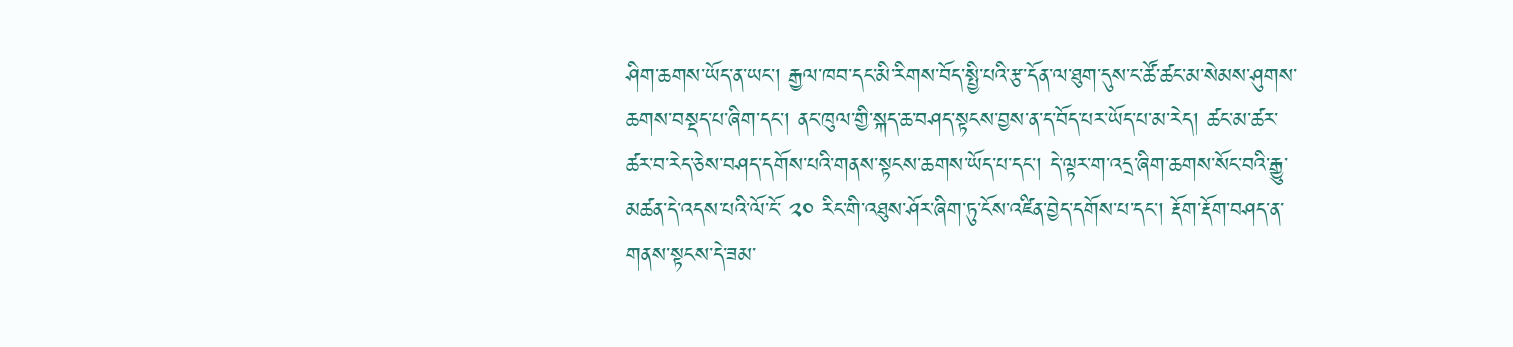ཤིག་ཆགས་ཡོད་ན་ཡང་། རྒྱལ་ཁབ་དང་མི་རིགས་བོད་སྤྱི་པའི་རྩ་དོན་ལ་ཐུག་དུས་ང་ཚོ་ཚང་མ་སེམས་ཤུགས་ཆགས་བསྡད་པ་ཞིག་དང་། ནང་ཁུལ་གྱི་སྐད་ཆ་བཤད་སྟངས་བྱས་ན་ད་བོད་པར་ཡོད་པ་མ་རེད། ཚང་མ་ཚར་ཚར་བ་རེད་ཅེས་བཤད་དགོས་པའི་གནས་སྟངས་ཆགས་ཡོད་པ་དང་། དེ་ལྟར་ག་འདྲ་ཞིག་ཆགས་སོང་བའི་རྒྱུ་མཚན་དེ་འདས་པའི་ལོ་ངོ་ ༢༠ རིང་གི་འཐུས་ཤོར་ཞིག་ཏུ་ངོས་འཛིན་བྱེད་དགོས་པ་དང་། རྡོག་རྡོག་བཤད་ན་གནས་སྟངས་དེ་ཟམ་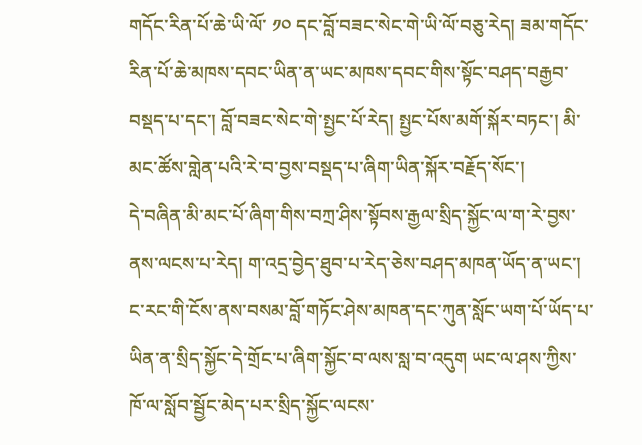གདོང་རིན་པོ་ཆེ་ཡི་ལོ་ ༡༠ དང་བློ་བཟང་སེང་གེ་ཡི་ལོ་བཅུ་རེད། ཟམ་གདོང་རིན་པོ་ཆེ་མཁས་དབང་ཡིན་ན་ཡང་མཁས་དབང་གིས་སྟོང་བཤད་བརྒྱབ་བསྡད་པ་དང་། བློ་བཟང་སེང་གེ་སྤྱང་པོ་རེད། སྤྱང་པོས་མགོ་སྐོར་བཏང་། མི་མང་ཚོས་གླེན་པའི་རེ་བ་བྱས་བསྡད་པ་ཞིག་ཡིན་སྐོར་བརྗོད་སོང་།
དེ་བཞིན་མི་མང་པོ་ཞིག་གིས་བཀྲ་ཤིས་སྟོབས་རྒྱལ་སྲིད་སྐྱོང་ལ་ག་རེ་བྱས་ནས་ལངས་པ་རེད། ག་འདྲ་བྱེད་ཐུབ་པ་རེད་ཅེས་བཤད་མཁན་ཡོད་ན་ཡང་། ང་རང་གི་ངོས་ནས་བསམ་བློ་གཏོང་ཤེས་མཁན་དང་ཀུན་སློང་ཡག་པོ་ཡོད་པ་ཡིན་ན་སྲིད་སྐྱོང་དེ་གྲོང་པ་ཞིག་སྐྱོང་བ་ལས་སླ་བ་འདུག ཡང་ལ་ཤས་ཀྱིས་ཁོ་ལ་སློབ་སྦྱོང་མེད་པར་སྲིད་སྐྱོང་ལངས་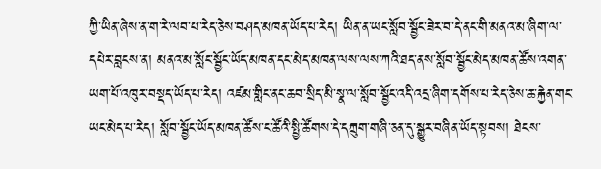ཀྱི་ཡིན་ཞེས་ན་ག་རེ་ལབ་པ་རེད་ཅེས་བཤད་མཁན་ཡོད་པ་རེད། ཡིན་ན་ཡང་སློབ་སྦྱོང་ཟེར་བ་དེ་ནང་གི་མནའ་མ་ཞིག་ལ་དཔེར་བླངས་ན། མནའ་མ་སློང་སྦྱོང་ཡོད་མཁན་དང་མེད་མཁན་ལས་ལས་ཀའི་ཐད་ནས་སློབ་སྦྱོང་མེད་མཁན་ཚོས་འགན་ཡག་པོ་འཁུར་བསྡད་ཡོད་པ་རེད། འཛམ་གླིང་ནང་ཆབ་སྲིད་མི་སྣ་ལ་སློབ་སྦྱོང་འདི་འདྲ་ཞིག་དགོས་པ་རེད་ཅེས་ཆ་རྐྱེན་གང་ཡང་མེད་པ་རེད། སློབ་སྦྱོང་ཡོད་མཁན་ཚོས་ང་ཚོའི་སྤྱི་ཚོགས་དེ་དཀྲུག་གཞི་ཅན་དུ་སྒྱུར་བཞིན་ཡོད་སྟབས། ཐེངས་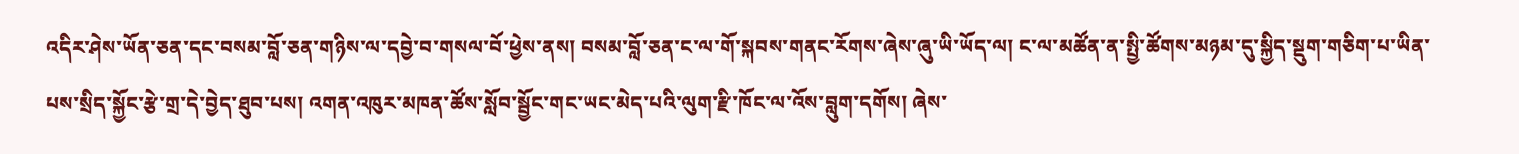འདིར་ཤེས་ཡོན་ཅན་དང་བསམ་བློ་ཅན་གཉིས་ལ་དབྱེ་བ་གསལ་བོ་ཕྱེས་ནས། བསམ་བློ་ཅན་ང་ལ་གོ་སྐབས་གནང་རོགས་ཞེས་ཞུ་ཡི་ཡོད་ལ། ང་ལ་མཚོན་ན་སྤྱི་ཚོགས་མཉམ་དུ་སྐྱིད་སྡུག་གཅིག་པ་ཡིན་པས་སྲིད་སྐྱོང་རྩེ་གྲ་དེ་བྱེད་ཐུབ་པས། འགན་འཁུར་མཁན་ཚོས་སློབ་སྦྱོང་གང་ཡང་མེད་པའི་ལུག་རྫི་ཁོང་ལ་འོས་བླུག་དགོས། ཞེས་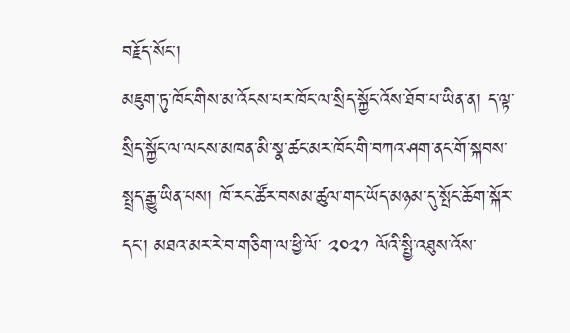བརྗོད་སོང་།
མཇུག་ཏུ་ཁོང་གིས་མ་འོངས་པར་ཁོང་ལ་སྲིད་སྐྱོང་འོས་ཐོབ་པ་ཡིན་ན། ད་ལྟ་སྲིད་སྐྱོང་ལ་ལངས་མཁན་མི་སྣ་ཚང་མར་ཁོང་གི་བཀའ་ཤག་ནང་གོ་སྐབས་སྤྲད་རྒྱུ་ཡིན་པས། ཁོ་རང་ཚོར་བསམ་ཚུལ་གང་ཡོད་མཉམ་དུ་སྤོང་ཆོག་སྐོར་དང་། མཐའ་མར་རེ་བ་གཅིག་ལ་ཕྱི་ལོ་ ༢༠༢༡ ལོའི་སྤྱི་འཐུས་འོས་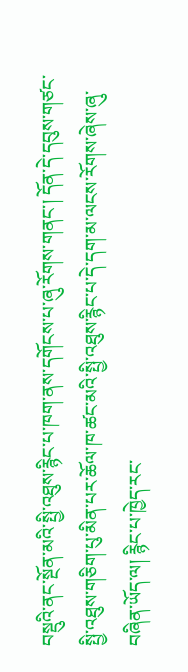བསྡུའི་ནང་སྔོན་མའི་སྤྱི་འཐུས་རྙིང་པ་ཁག་ནས་དགོངས་པ་ཞུ་རོགས་གནང་། དོན་དེ་དབུས་གཙང་སྤྱི་འཐུས་གཅིག་པུ་མིན་པར་ཆོལ་ཁ་ཚང་མའི་སྤྱི་འཐུས་རྙིང་པ་དེ་དག་མ་ལངས་རོགས་ཞེས་ཞུ་བཞིན་ཡོད་ལ། རྙིང་པ་ཁྱེད་རང་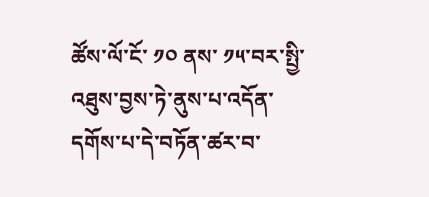ཚོས་ལོ་ངོ་ ༡༠ ནས་ ༡༥་བར་སྤྱི་འཐུས་བྱས་ཏེ་ནུས་པ་འདོན་དགོས་པ་དེ་བཏོན་ཚར་བ་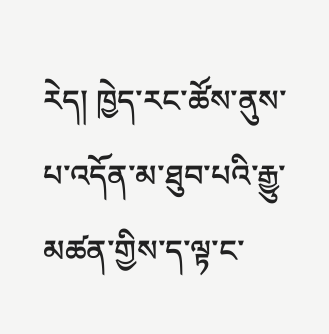རེད། ཁྱེད་རང་ཚོས་ནུས་པ་འདོན་མ་ཐུབ་པའི་རྒྱུ་མཚན་གྱིས་ད་ལྟ་ང་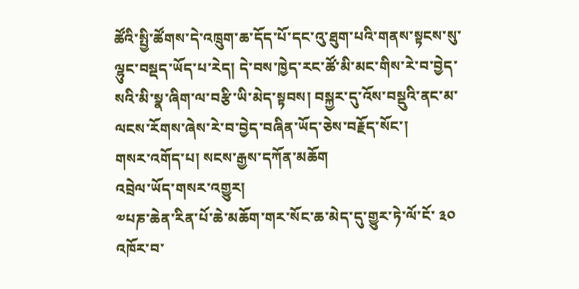ཚོའི་སྤྱི་ཚོགས་དེ་འཁྲུག་ཆ་དོད་པོ་དང་འུ་ཐུག་པའི་གནས་སྟངས་སུ་ལྷུང་བསྡད་ཡོད་པ་རེད། དེ་བས་ཁྱེད་རང་ཚོ་མི་མང་གིས་རེ་བ་བྱེད་སའི་མི་སྣ་ཞིག་ལ་བརྩི་ཡི་མེད་སྟབས། བསྐྱར་དུ་འོས་བསྡུའི་ནང་མ་ལངས་རོགས་ཞེས་རེ་བ་བྱེད་བཞིན་ཡོད་ཅེས་བརྗོད་སོང་།
གསར་འགོད་པ། སངས་རྒྱས་དཀོན་མཆོག
འབྲེལ་ཡོད་གསར་འགྱུར།
༧པཎ་ཆེན་རིན་པོ་ཆེ་མཆོག་གར་སོང་ཆ་མེད་དུ་གྱུར་ཏེ་ལོ་ངོ་ ༣༠ འཁོར་བ་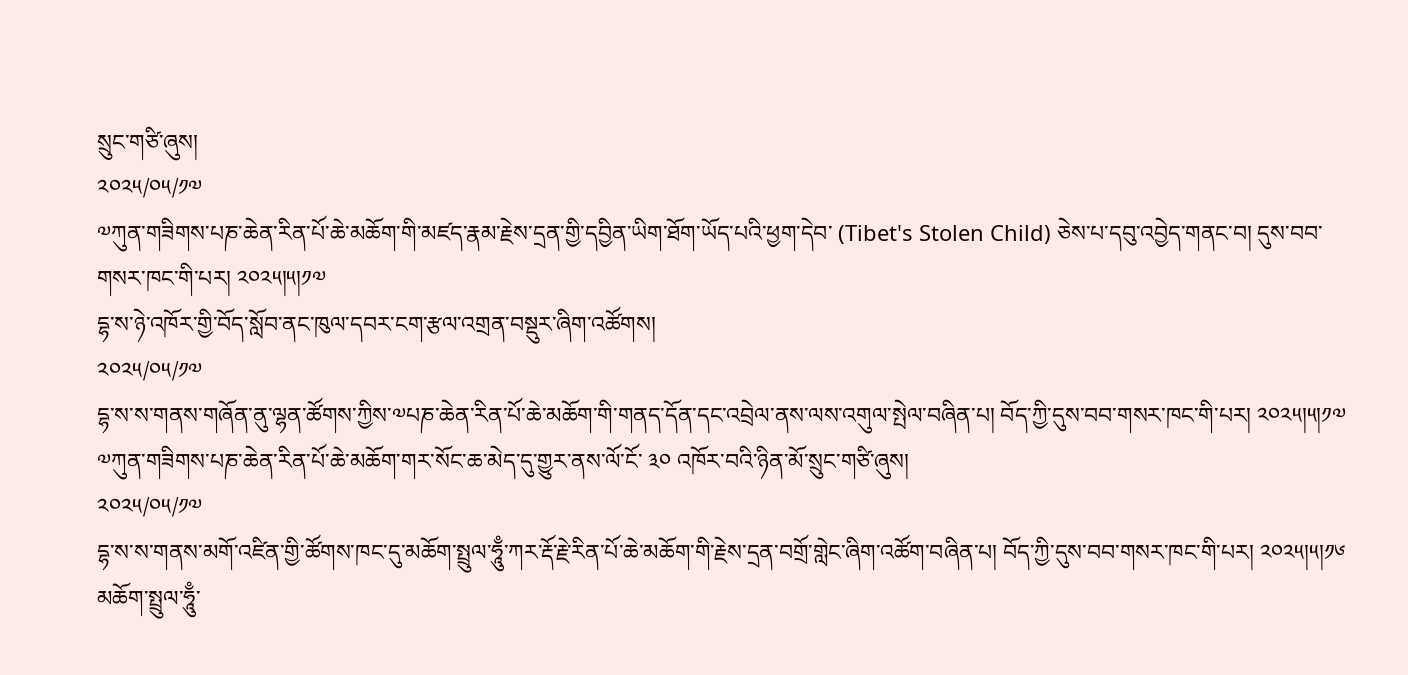སྲུང་གཙི་ཞུས།
༢༠༢༥/༠༥/༡༧
༧ཀུན་གཟིགས་པཎ་ཆེན་རིན་པོ་ཆེ་མཆོག་གི་མཛད་རྣམ་རྗེས་དྲན་གྱི་དབྱིན་ཡིག་ཐོག་ཡོད་པའི་ཕྱག་དེབ་ (Tibet's Stolen Child) ཅེས་པ་དབུ་འབྱེད་གནང་བ། དུས་བབ་གསར་ཁང་གི་པར། ༢༠༢༥།༥།༡༧
དྷ་ས་ཉེ་འཁོར་གྱི་བོད་སློབ་ནང་ཁུལ་དབར་ངག་རྩལ་འགྲན་བསྡུར་ཞིག་འཚོགས།
༢༠༢༥/༠༥/༡༧
དྷ་ས་ས་གནས་གཞོན་ནུ་ལྷན་ཚོགས་ཀྱིས་༧པཎ་ཆེན་རིན་པོ་ཆེ་མཆོག་གི་གནད་དོན་དང་འབྲེལ་ནས་ལས་འགུལ་སྤེལ་བཞིན་པ། བོད་ཀྱི་དུས་བབ་གསར་ཁང་གི་པར། ༢༠༢༥།༥།༡༧
༧ཀུན་གཟིགས་པཎ་ཆེན་རིན་པོ་ཆེ་མཆོག་གར་སོང་ཆ་མེད་དུ་གྱུར་ནས་ལོ་ངོ་ ༣༠ འཁོར་བའི་ཉིན་མོ་སྲུང་གཙི་ཞུས།
༢༠༢༥/༠༥/༡༧
དྷ་ས་ས་གནས་མགོ་འཛིན་གྱི་ཚོགས་ཁང་དུ་མཆོག་སྤྲུལ་ཧཱུྃ་ཀར་རྡོ་རྗེ་རིན་པོ་ཆེ་མཆོག་གི་རྗེས་དྲན་བགྲོ་གླེང་ཞིག་འཚོག་བཞིན་པ། བོད་ཀྱི་དུས་བབ་གསར་ཁང་གི་པར། ༢༠༢༥།༥།༡༦
མཆོག་སྤྲུལ་ཧཱུྃ་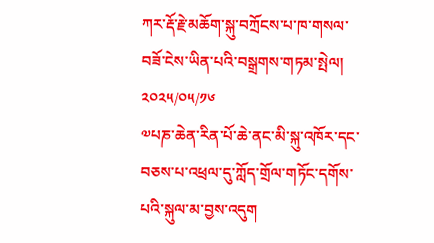ཀར་རྡོ་རྗེ་མཆོག་སྐུ་བཀྲོངས་པ་ཁ་གསལ་བཟོ་ངེས་ཡིན་པའི་བསྒྲགས་གཏམ་སྤེལ།
༢༠༢༥/༠༥/༡༦
༧པཎ་ཆེན་རིན་པོ་ཆེ་ནང་མི་སྐུ་འཁོར་དང་བཅས་པ་འཕྲལ་དུ་ཀློད་གྲོལ་གཏོང་དགོས་པའི་སྐུལ་མ་བྱས་འདུག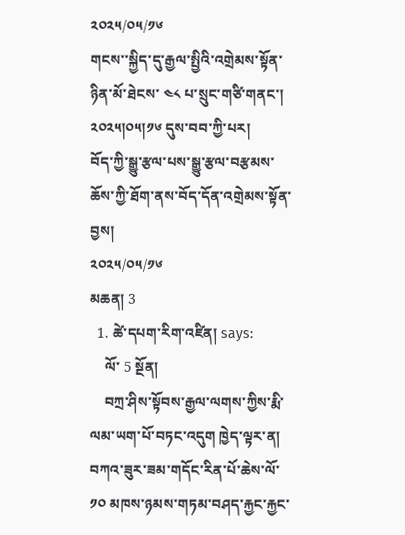༢༠༢༥/༠༥/༡༦
གངས་་སྐྱིད་དུ་རྒྱལ་སྤྱིའི་འགྲེམས་སྟོན་ཉིན་མོ་ཐེངས་ ༤༨ པ་སྲུང་གཙི་གནང་།  ༢༠༢༥།༠༥།༡༦ དུས་བབ་ཀྱི་པར།
བོད་ཀྱི་སྒྱུ་རྩལ་པས་སྒྱུ་རྩལ་བརྩམས་ཆོས་ཀྱི་ཐོག་ནས་བོད་དོན་འགྲེམས་སྟོན་བྱས།
༢༠༢༥/༠༥/༡༦
མཆན། 3
  1. ཚེ་དཔག་རིག་འཛིན། says:
    ལོ་ 5 སྔོན།
    བཀྲ་ཤིས་སྟོབས་རྒྱལ་ལགས་ཀྱིས་རྨི་ལམ་ཡག་པོ་བཏང་འདུག ཁྱེད་ལྟར་ན། བཀའ་ཟུར་ཟམ་གདོང་རིན་པོ་ཆེས་ལོ་ ༡༠ མཁས་ཉམས་གཏམ་བཤད་རྐྱང་རྐྱང་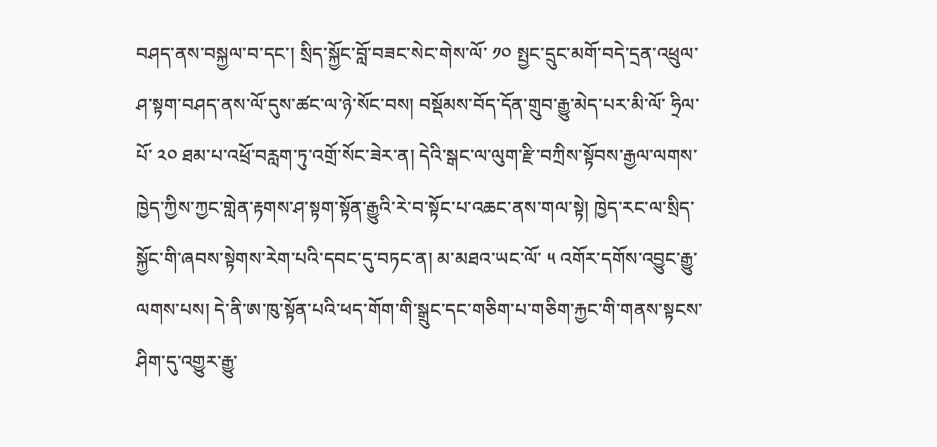བཤད་ནས་བསྐྱལ་བ་དང་། སྲིད་སྐྱོང་བློ་བཟང་སེང་གེས་ལོ་ ༡༠ སྤྱང་དྲུང་མགོ་བདེ་དྲན་འཕྲུལ་ཤ་སྟག་བཤད་ནས་ལོ་དུས་ཚང་ལ་ཉེ་སོང་བས། བསྡོམས་བོད་དོན་གྲུབ་རྒྱུ་མེད་པར་མི་ལོ་ ཧྲིལ་པོ་ ༢༠ ཐམ་པ་འཕྲོ་བརླག་ཏུ་འགྲོ་སོང་ཟེར་ན། དེའི་སྒང་ལ་ལུག་རྫི་བཀྲིས་སྟོབས་རྒྱལ་ལགས་ཁྱེད་ཀྱིས་ཀྱང་གླེན་རྟགས་ཤ་སྟག་སྟོན་རྒྱུའི་རེ་བ་སྟོང་པ་འཆང་ནས་གལ་སྟེ། ཁྱེད་རང་ལ་སྲིད་སྐྱོང་གི་ཞབས་སྟེགས་རེག་པའི་དབང་དུ་བཏང་ན། མ་མཐའ་ཡང་ལོ་ ༥ འགོར་དགོས་འབྱུང་རྒྱུ་ལགས་པས། དེ་ནི་ཨ་ཁུ་སྟོན་པའི་ཕད་གོག་གི་སྒྲུང་དང་གཅིག་པ་གཅིག་རྐྱང་གི་གནས་སྟངས་ཤིག་དུ་འགྱུར་རྒྱུ་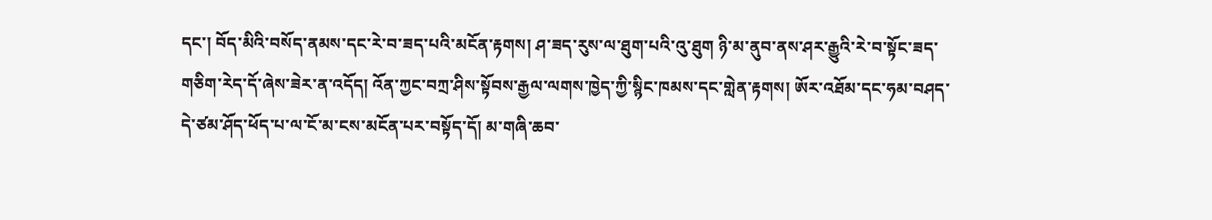དང་། བོད་མིའི་བསོད་ནམས་དང་རེ་བ་ཟད་པའི་མངོན་རྟགས། ཤ་ཟད་རུས་ལ་ཐུག་པའི་འུ་ཐུག ཉི་མ་ནུབ་ནས་ཤར་རྒྱུའི་རེ་བ་སྟོང་ཟད་གཅིག་རེད་དོ་ཞེས་ཟེར་ན་འདོད། འོན་ཀྱང་བཀྲ་ཤིས་སྟོབས་རྒྱལ་ལགས་ཁྱེད་ཀྱི་སྙིང་ཁམས་དང་གླེན་རྟགས། ཨོར་འཐོམ་དང་ཧམ་བཤད་དེ་ཙམ་ཤོད་ཕོད་པ་ལ་ངོ་མ་ངས་མངོན་པར་བསྟོད་དོ། མ་གཞི་ཆབ་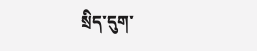སྲིད་དུག་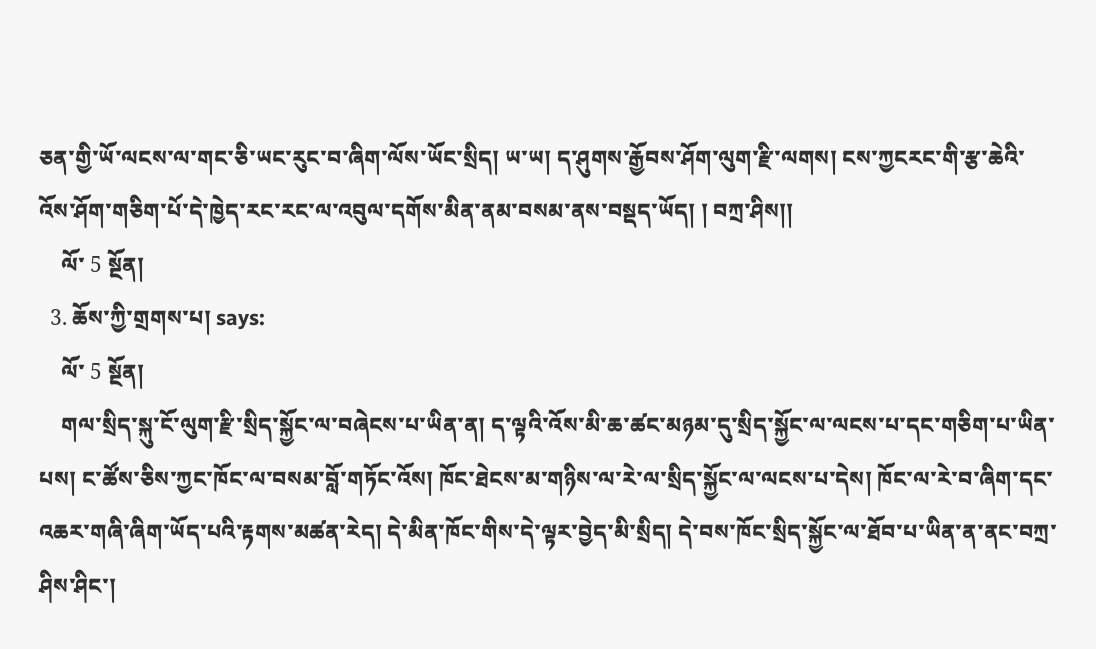ཅན་གྱི་ཡོ་ལངས་ལ་གང་ཅི་ཡང་རུང་བ་ཞིག་ལོས་ཡོང་སྲིད། ཡ་ཡ། ད་ཤུགས་རྒྱོབས་ཤོག་ལུག་རྫི་ལགས། ངས་ཀྱངརང་གི་རྩ་ཆེའི་འོས་ཤོག་གཅིག་པོ་དེ་ཁྱེད་རང་རང་ལ་འབུལ་དགོས་མིན་ནམ་བསམ་ནས་བསྡད་ཡོད། ། བཀྲ་ཤིས།།
    ལོ་ 5 སྔོན།
  3. ཆོས་ཀྱི་གྲགས་པ། says:
    ལོ་ 5 སྔོན།
    གལ་སྲིད་སྐུ་ངོ་ལུག་རྫི་སྲིད་སྐྱོང་ལ་བཞེངས་པ་ཡིན་ན། ད་ལྟའི་འོས་མི་ཆ་ཚང་མཉམ་དུ་སྲིད་སྐྱོང་ལ་ལངས་པ་དང་གཅིག་པ་ཡིན་པས། ང་ཚོས་ཅིས་ཀྱང་ཁོང་ལ་བསམ་བློ་གཏོང་འོས། ཁོང་ཐེངས་མ་གཉིས་ལ་རེ་ལ་སྲིད་སྐྱོང་ལ་ལངས་པ་དེས། ཁོང་ལ་རེ་བ་ཞིག་དང་འཆར་གཞི་ཞིག་ཡོད་པའི་རྟགས་མཚན་རེད། དེ་མིན་ཁོང་གིས་དེ་ལྟར་བྱེད་མི་སྲིད། དེ་བས་ཁོང་སྲིད་སྐྱོང་ལ་ཐོབ་པ་ཡིན་ན་ནང་བཀྲ་ཤིས་ཤིང་།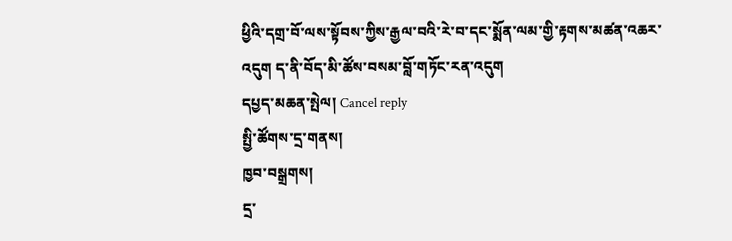ཕྱིའི་དགྲ་བོ་ལས་སྟོབས་ཀྱིས་རྒྱལ་བའི་རེ་བ་དང་སྨོན་ལམ་གྱི་རྟགས་མཚན་འཆར་འདུག ད་ནི་བོད་མི་ཚོས་བསམ་བློ་གཏོང་རན་འདུག
དཔྱད་མཆན་སྤེལ། Cancel reply
སྤྱི་ཚོགས་དྲ་གནས།
ཁྱབ་བསྒྲགས།
དྲ་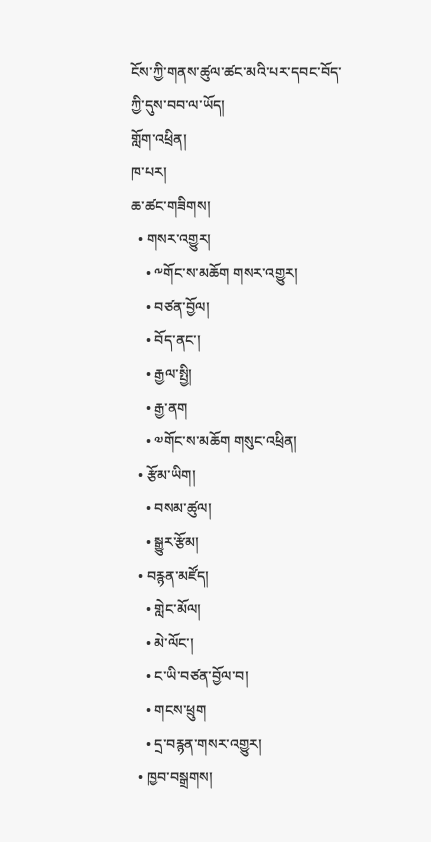ངོས་ཀྱི་གནས་ཚུལ་ཚང་མའི་པར་དབང་བོད་ཀྱི་དུས་བབ་ལ་ཡོད།
གློག་འཕྲིན།
ཁ་པར།
ཆ་ཚང་གཟིགས།
  • གསར་འགྱུར།
    • ༸གོང་ས་མཆོག གསར་འགྱུར།
    • བཙན་བྱོལ།
    • བོད་ནང་།
    • རྒྱལ་སྤྱི།
    • རྒྱ་ནག
    • ༧གོང་ས་མཆོག གསུང་འཕྲིན།
  • རྩོམ་ཡིག།
    • བསམ་ཚུལ།
    • སྒྱུར་རྩོམ།
  • བརྙན་མཛོད།
    • གླེང་མོལ།
    • མེ་ལོང་།
    • ང་ཡི་བཙན་བྱོལ་བ།
    • གངས་ཕྲུག
    • དྲ་བརྙན་གསར་འགྱུར།
  • ཁྱབ་བསྒྲགས།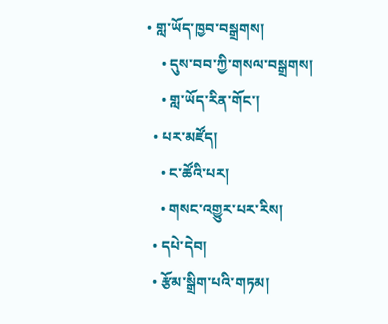• གླ་ཡོད་ཁྱབ་བསྒྲགས།
    • དུས་བབ་ཀྱི་གསལ་བསྒྲགས།
    • གླ་ཡོད་རིན་གོང་།
  • པར་མཛོད།
    • ང་ཚོའི་པར།
    • གསང་འགྱུར་པར་རིས།
  • དཔེ་དེབ།
  • རྩོམ་སྒྲིག་པའི་གཏམ།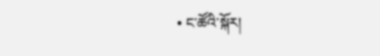• ང་ཚོའི་སྐོར།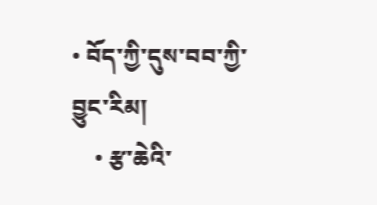• བོད་ཀྱི་དུས་བབ་ཀྱི་བྱུང་རིམ།
    • རྩ་ཆེའི་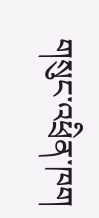གསུང་འཕྲིན་ཁག